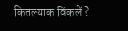कितल्याक विंकलें ?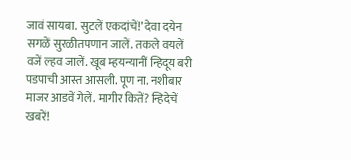जावं सायबा. सुटलें एकदांचें!’ देवा दयेन सगळें सुरळीतपणान जालें. तकले वयलें वजें ल्हव जालें. खूब म्हयन्यानीं न्हिदूय बरी पडपाची आस्त आसली. पूण ना. नशीबार माजर आडवें गेलें. मागीर कितें? न्हिदेचें खबरें!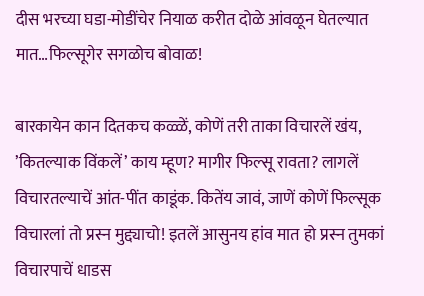दीस भरच्या घडा-मोडींचेर नियाळ करीत दोळे आंवळून घेतल्यात मात…फिल्सूगेर सगळोच बोवाळ!

बारकायेन कान दितकच कळ्ळें, कोणें तरी ताका विचारलें खंय, ’कितल्याक विंकलें’ काय म्हूण? मागीर फिल्सू रावता? लागलें विचारतल्याचें आंत-पींत काडूंक. कितेंय जावं, जाणें कोणें फिल्सूक विचारलां तो प्रस्न मुद्द्याचो! इतलें आसुनय हांव मात हो प्रस्न तुमकां विचारपाचें धाडस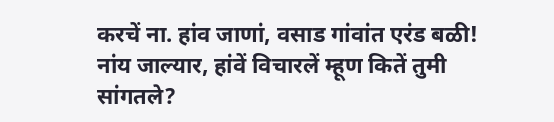करचें ना. हांव जाणां, वसाड गांवांत एरंड बळी! नांय जाल्यार, हांवें विचारलें म्हूण कितें तुमी सांगतले?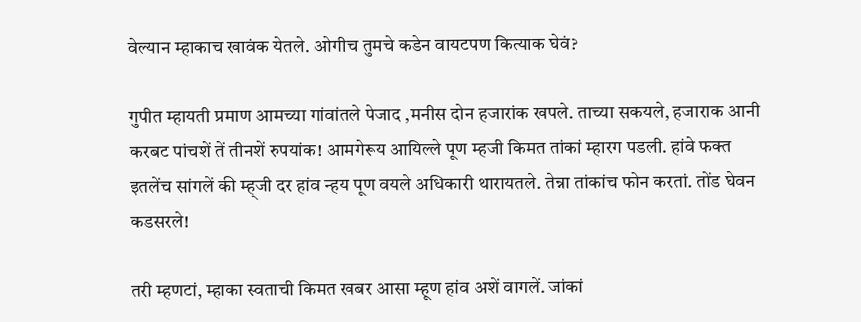वेल्यान म्हाकाच खावंक येतले. ओगीच तुमचे कडेन वायटपण कित्याक घेवं?

गुपीत म्हायती प्रमाण आमच्या गांवांतले पेजाद ,मनीस दोन हजारांक खपले. ताच्या सकयले, हजाराक आनी करबट पांचशें तें तीनशें रुपयांक! आमगेरूय आयिल्ले पूण म्हजी किमत तांकां म्हारग पडली. हांवे फक्त इतलेंच सांगलें की म्ह्जी दर हांव न्हय पूण वयले अधिकारी थारायतले. तेन्ना तांकांच फोन करतां. तोंड घेवन कडसरले!

तरी म्हणटां, म्हाका स्वताची किमत खबर आसा म्हूण हांव अशें वागलें. जांकां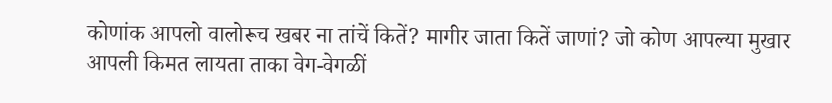कोणांक आपलो वालोरूच खबर ना तांचें कितें? मागीर जाता कितें जाणां? जो कोण आपल्या मुखार आपली किमत लायता ताका वेग-वेगळीं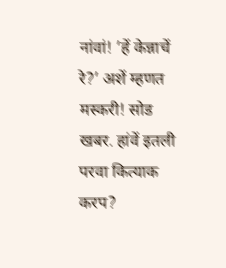नांवां! ’हें केन्नाचें रे?’ अशें म्हणत मस्करी! सोड खबर. हांवें इतली परवा कित्याक करप?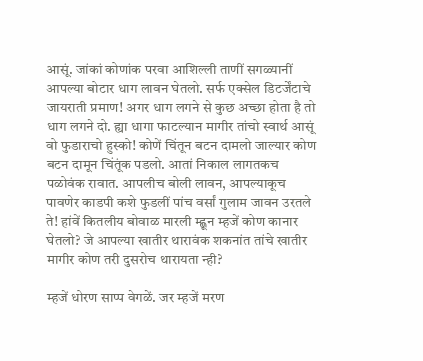आसूं. जांकां कोणांक परवा आशिल्ली ताणीं सगळ्यानीं आपल्या बोटार धाग लावन घेतलो. सर्फ एक्सेल डिटर्जेंटाचे जायराती प्रमाण! अगर धाग लगने से कुछ अच्छा होता है तो धाग लगने दो. ह्या धागा फाटल्यान मागीर तांचो स्वार्थ आसूं वो फुडाराचो हुस्को! कोणें चिंतून बटन दामलो जाल्यार कोण बटन दामून चिंतूंक पडलो. आतां निकाल लागतकच पळोवंक रावात. आपलीच बोली लावन, आपल्याकूच पावणेर काडपी कशे फुडलीं पांच वर्सां गुलाम जावन उरतले ते! हांवें कितलीय बोवाळ मारली म्ह्णून म्हजें कोण कानार घेतलो? जे आपल्या खातीर थारावंक शकनांत तांचे खातीर मागीर कोण तरी दुसरोच थारायता न्ही?

म्हजें धोरण साप्प वेगळें. जर म्हजें मरण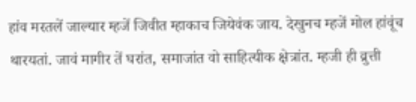हांव मरतलें जाल्यार म्हजें जिवीत म्हाकाच जियेवंक जाय. देखुनच म्हजें मोल हांवूंच थारयतां. जावं मागीर तें घरांत, समाजांत वो साहित्यीक क्षेत्रांत. म्हजी ही व्रुत्ती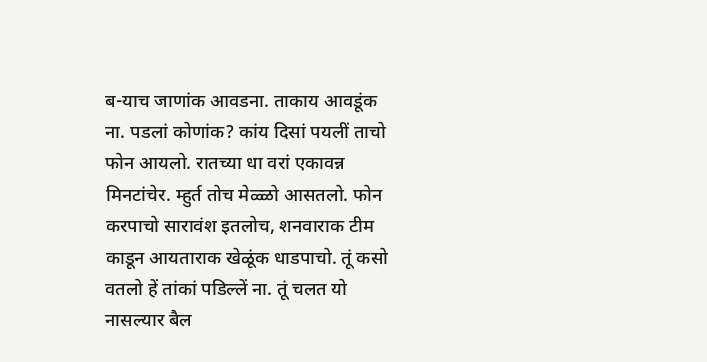ब-याच जाणांक आवडना. ताकाय आवडूंक ना. पडलां कोणांक? कांय दिसां पयलीं ताचो फोन आयलो. रातच्या धा वरां एकावन्न मिनटांचेर. म्हुर्त तोच मेळ्ळो आसतलो. फोन करपाचो सारावंश इतलोच, शनवाराक टीम काडून आयताराक खेळूंक धाडपाचो. तूं कसो वतलो हें तांकां पडिल्लें ना. तूं चलत यो नासल्यार बैल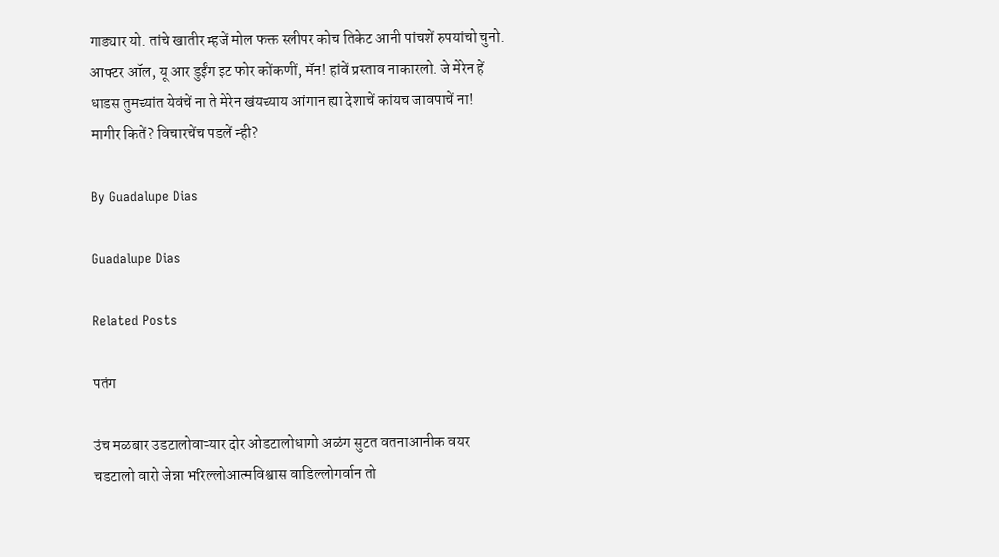गाड्यार यो. तांचे खातीर म्हजें मोल फक्त स्लीपर कोच तिकेट आनी पांचशें रुपयांचो चुनो. आफ्टर ऑल, यू आर डुईंग इट फोर कोंकणीं, मॅन! हांवें प्रस्ताव नाकारलो. जे मेरेन हें धाडस तुमच्यांत येवंचें ना ते मेरेन खंयच्याय आंगान ह्या देशाचें कांयच जावपाचें ना! मागीर कितें? विचारचेंच पडलें न्ही?

By Guadalupe Dias

Guadalupe Dias

Related Posts

पतंग

उंच मळबार उडटालोवाऱ्यार दोर ओडटालोधागो अळंग सुटत वतनाआनीक वयर चडटालो वारो जेन्ना भरिल्लोआत्मविश्वास वाडिल्लोगर्वान तो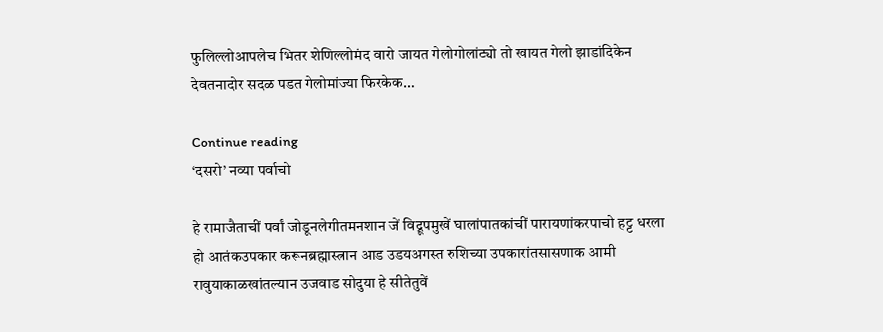फुलिल्लोआपलेच भितर शेणिल्लोमंद वारो जायत गेलोगोलांट्यो तो खायत गेलो झाडांदिकेन देवतनादोर सदळ पडत गेलोमांज्या फिरकेक…

Continue reading
‘दसरो’ नव्या पर्वाचो

हे रामाजैताचीं पर्वां जोडूनलेगीतमनशान जें विद्रूपमुखें घालांपातकांचीं पारायणांकरपाचो हट्ट धरला हो आतंकउपकार करूनब्रह्मास्त्रान आड उडयअगस्त रुशिच्या उपकारांतसासणाक आमी रावुयाकाळखांतल्यान उजवाड सोदुया हे सीतेतुवें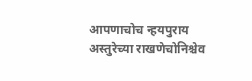आपणाचोच न्हयपुराय अस्तुरेच्या राखणेचोनिश्चेव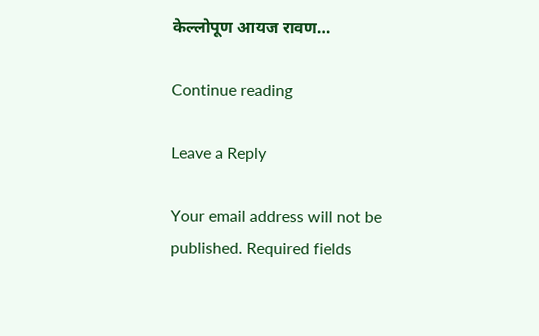केल्लोपूण आयज रावण…

Continue reading

Leave a Reply

Your email address will not be published. Required fields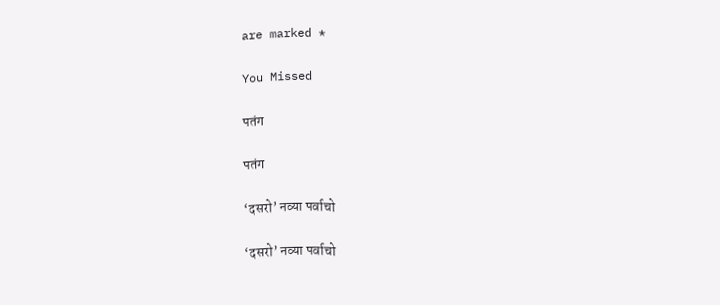are marked *

You Missed

पतंग

पतंग

‘दसरो’ नव्या पर्वाचो

‘दसरो’ नव्या पर्वाचो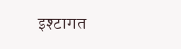इश्टागत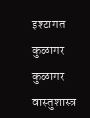इश्टागत

कुळागर

कुळागर

वास्तुशास्त्र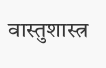वास्तुशास्त्र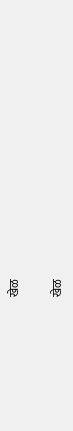खेळ

खेळ